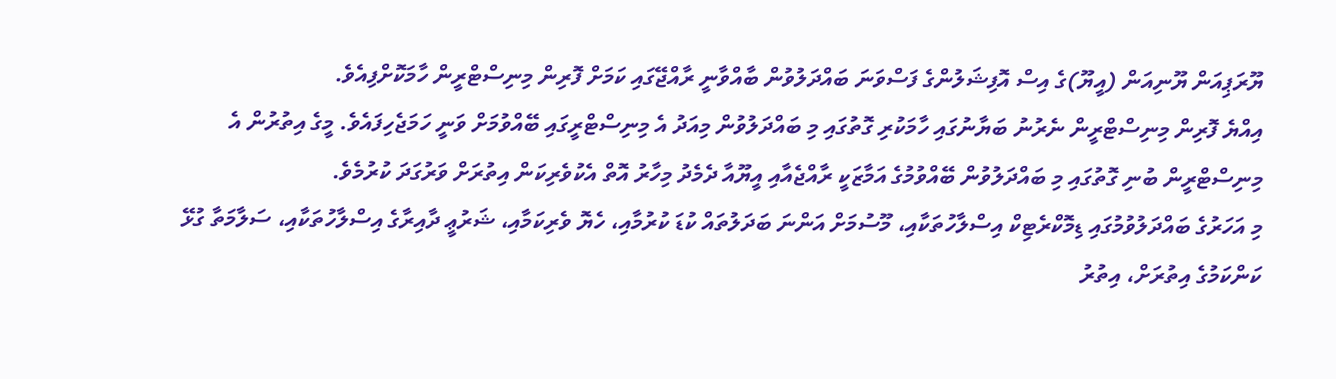ޔޫރަޕިއަން ޔޫނިއަން (އީޔޫ)ގެ އިސް އޮފިޝަލުންގެ ފަސްވަނަ ބައްދަލުވުން ބާއްވާނީ ރާއްޖޭގައި ކަމަށް ފޮރިން މިނިސްޓްރީން ހާމަކޮށްފިއެވެ.
އިއްޔެ ފޮރިން މިނިސްޓްރީން ނެރުނު ބަޔާނުގައި ހާމަކުރި ގޮތުގައި މި ބައްދަލުވުން މިއަދު އެ މިނިސްޓްރީގައި ބޭއްވުމަށް ވަނީ ހަމަޖެހިފައެވެ. މީގެ އިތުރުން އެ މިނިސްޓްރީން ބުނި ގޮތުގައި މި ބައްދަލުވުން ބޭއްވުމުގެ އަމާޒަކީ ރާއްޖެއާއި އީޔޫއާ ދެމެދު މިހާރު އޮތް އެކުވެރިކަން އިތުރަށް ވަރުގަދަ ކުރުމެވެ.
މި އަހަރުގެ ބައްދަލުވުމުގައި ޑިމޮކްރެޓިކް އިސްލާހުތަކާއި، މޫސުމަށް އަންނަ ބަދަލުތައް ކުޑަ ކުރުމާއި، ހެޔޮ ވެރިކަމާއި، ޝަރުޢީ ދާއިރާގެ އިސްލާހުތަކާއި، ސަލާމަތާ ގުޅޭ ކަންކަމުގެ އިތުރަށް، އިތުރު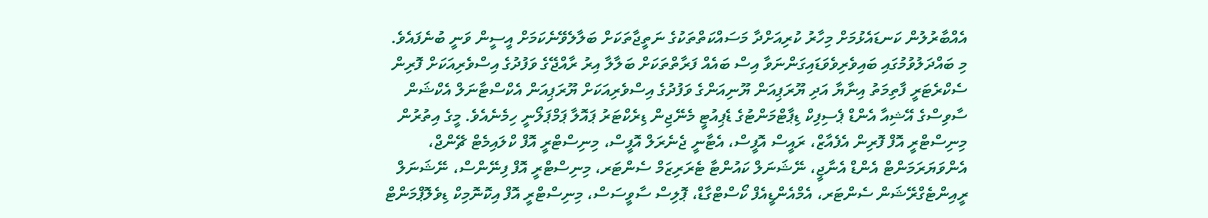އެއްބާރުލުން ކަނޑައެޅުމަށް މިހާރު ކުރިއަށްދާ މަސައްކަތްތަކުގެ ނަތީޖާތަކަށް ބަލާލެވޭނެކަމަށް އީސީން ވަނީ ބުނެފައެވެ.
މި ބައްދަލުވުމުގައި ބައިވެރިވެވަޑައިގަންނަވާ އިސް ބައެއް ފަރާތްތަކަށް ބަލާލާ އިރު ރާއްޖޭގެ ވަފުދުގެ އިސްވެރިއަކަށް ފޮރިން ސެކްރެޓަރީ ފާތިމަތު އިނާޔާ އަދި ޔޫރަޕިއަން ޔޫނިއަންގެ ވަފުދުގެ އިސްވެރިއަކަށް ޔޫރަޕިއަން އެކްސްޓާނަލް އެކްޝަން ސާވިސްގެ އޭޝިއާ އެންޑް ޕެސިފިކް ޑިޕާޓްމަންޓުގެ ޑެޕިއުޓީ މެނޭޖިން ޑިރެކްޓަރު ޕައޮލާ ޕަމްޕަލޯނީ ހިމެނެއެވެ. މީގެ އިތުރުން މިނިސްޓްރީ އޮފް ފޮރިން އެފެއާޒް، ރައީސް އޮފީސް، އެޓާނީ ޖެނެރަލް އޮފީސް، މިނިސްޓްރީ އޮފް ކްލައިމެޓް ޗޭންޖް، އެންވަޔަރަމަންޓް އެންޑް އެނާޖީ، ނޭޝަނަލް ކައުންޓާ ޓެރަރިޒަމް ސެންޓަރ، މިނިސްޓްރީ އޮފް ފިނޭންސް، ނޭޝަނަލް ރީއިންޓެގްރޭޝަން ސެންޓަރ، އެމްއެންޑީއެފް ކޯސްޓްގާޑް، ޕޮލިސް ސާވީސަސް، މިނިސްޓްރީ އޮފް އިކޮނޮމިކް ޑިވެލޮޕްމަންޓް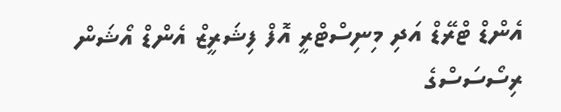އެންޑް ޓްރޭޑް އަދި މިނިސްޓްރީ އޮފް ފިޝަރީޒް އެންޑް އޯޝަން ރިސޯސަސްގެ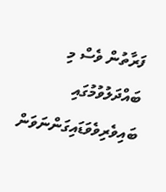ފަރާތުން ވެސް މި ބައްދަލުވުމުގައި ބައިވެރިވެވަޑައިގަންނަވަން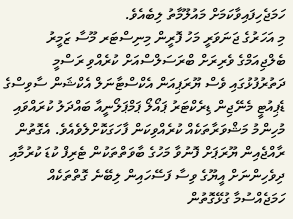ހަމަޖެހިފައިވާކަމަށް މައުލޫމާތު ލިބެއެވެ.
މި އަހަރުގެ ޖަނަވަރީ މަހު ފޮރީން މިނިސްޓަރ މޫސާ ޒަމީރު ބެލްޖިއަމްގެ ވެރިރަށް ބްރަސަލްސްއަށް ކުރެއްވި ރަސްމީ ދަތުރުފުޅުގައި ވެސް ޔޫރަޕިއަން އެކްސްޓާނަލް އެކްޝަން ސާވިސްގެ ޑެޕިއުޓީ މެނޭޖިން ޑިރެކްޓަރު ޕައޯލޯ ޕަމްޕަލޯނީއާ ބައްދަލު ކުރައްވައި މުހިންމު މަޝްވަރާތަކެއް ކުރެއްވިކަން ފާހަގަކޮށްލެވެއެވެ. އެގޮތުން ރާއްޖެއިން ޔޫރަޕަށް ފޮނުވާ މަހުގެ ބާވަތްތަކުން ޓެރިފް ކުޑަ ކުރުމާއި ދިވެހިންނަށް އީޔޫގެ ވިސާ ފަސޭހައިން ލިބޭނެ ގޮތްތަކެއް ހަމަޖެއްސުމާ ގުޅޭގޮތުން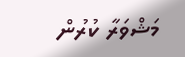މަޝްވަރާ ކުރުން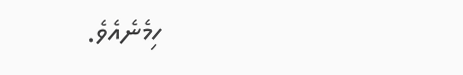ހިމެނެއެވެ.